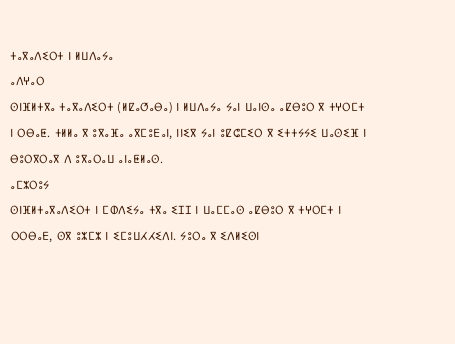ⵜⴰⴳⴰⴷⵉⵔⵜ ⵏ ⵍⵡⴷⴰⵢⴰ
ⴰⴷⵖⴰⵔ
ⵙⵏⴼⵍⵜⴳⴰ ⵜⴰⴳⴰⴷⵉⵔⵜ (ⵍⵇⴰⵚⴰⴱⴰ) ⵏ ⵍⵡⴷⴰⵢⴰ ⵢⴰⵏ ⵡⴰⵏⵙⴰ ⴰⵇⴱⵓⵔ ⴳ ⵜⵖⵔⵎⵜ ⵏ ⵔⴱⴰⵟ. ⵜⵍⵍⴰ ⴳ ⵓⴳⴰⴼⴰ ⴰⴳⵎⵓⴹⴰⵏ, ⵏⵏⵉⴳ ⵢⴰⵏ ⵓⵇⵛⵎⵉⵔ ⴳ ⵉⵜⵜⵢⵢⵉ ⵡⴰⵙⵉⴼ ⵏ ⴱⵓⵔⴳⵔⴰⴳ ⴷ ⵓⴳⴰⵔⴰⵡ ⴰⵏⴰⵟⵍⴰⵙ.
ⴰⵎⵣⵔⵓⵢ
ⵙⵏⴼⵍⵜⴰⴳⴰⴷⵉⵔⵜ ⵏ ⵎⵀⴷⵉⵢⴰ ⵜⴳⴰ ⵉⵊⵊ ⵏ ⵡⴰⵎⵎⴰⵙ ⴰⵇⴱⵓⵔ ⴳ ⵜⵖⵔⵎⵜ ⵏ ⵔⵔⴱⴰⴹ, ⵙⴳ ⵓⵣⵎⵣ ⵏ ⵉⵎⵓⵡⵃⵃⵉⴷⵏ. ⵢⵓⵔⴰ ⴳ ⵉⴷⵍⵉⵙⵏ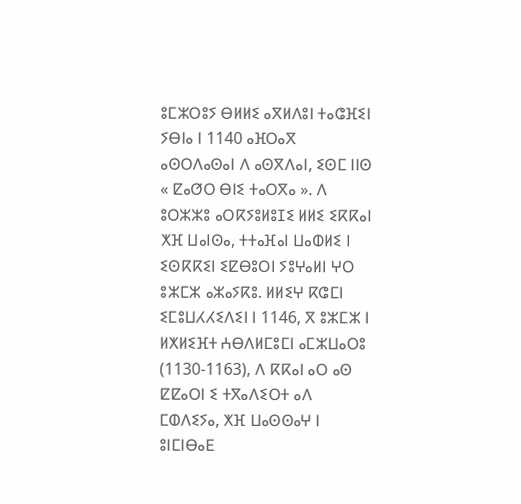ⵓⵎⵣⵔⵓⵢ ⴱⵍⵍⵉ ⴰⴳⵍⴷⵓⵏ ⵜⴰⵛⴼⵉⵏ ⵢⴱⵏⴰ ⵏ 1140 ⴰⴼⵔⴰⴳ ⴰⵙⵔⴷⴰⵙⴰⵏ ⴷ ⴰⵙⴳⴷⴰⵏ, ⵉⵙⵎ ⵏⵏⵙ « ⵇⴰⵚⵔ ⴱⵏⵉ ⵜⴰⵔⴳⴰ ». ⴷ ⵓⵔⵣⵣⵓ ⴰⵔⴽⵢⵓⵍⵓⵊⵉ ⵍⵍⵉ ⵉⴽⴽⴰⵏ ⵅⴼ ⵡⴰⵏⵙⴰ, ⵜⵜⴰⴼⴰⵏ ⵡⴰⵀⵍⵉ ⵏ ⵉⵙⴽⴽⵉⵏ ⵉⵇⴱⵓⵔⵏ ⵢⵓⵖⴰⵍⵏ ⵖⵔ ⵓⵣⵎⵣ ⴰⵣⴰⵢⴽⵓ. ⵍⵍⵉⵖ ⴽⵛⵎⵏ ⵉⵎⵓⵡⵃⵃⵉⴷⵉⵏ ⵏ 1146, ⴳ ⵓⵣⵎⵣ ⵏ ⵍⵅⵍⵉⴼⵜ ⵄⴱⴷⵍⵎⵓⵎⵏ ⴰⵎⵣⵡⴰⵔⵓ (1130-1163), ⴷ ⴽⴽⴰⵏ ⴰⵔ ⴰⵙ ⵇⵇⴰⵔⵏ ⵉ ⵜⴳⴰⴷⵉⵔⵜ ⴰⴷ ⵎⵀⴷⵉⵢⴰ, ⵅⴼ ⵡⴰⵙⵙⴰⵖ ⵏ ⵓⵏⵎⵏⴱⴰⴹ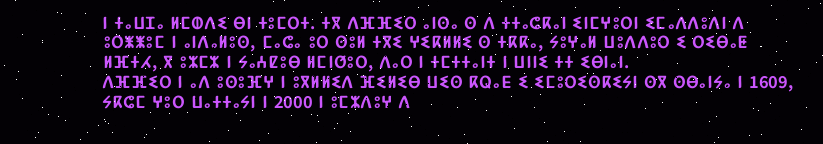ⵏ ⵜⴰⵡⵊⴰ ⵍⵎⵀⴷⵉ ⴱⵏ ⵜⵓⵎⵔⵜ. ⵜⴳ ⴷⴼⴼⵉⵔ ⴰⵏⵙⴰ ⵙ ⴷ ⵜⵜⴰⵛⴽⴰⵏ ⵉⵏⵎⵖⵓⵔⵏ ⵉⵎⴰⴷⴷⵓⴷⵏ ⴷ ⵓⵔⵥⵥⵓⵎ ⵏ ⴰⵏⴷⴰⵍⵓⵙ, ⵎⴰⵛⴰ ⵓⵔ ⵙⵓⵍ ⵜⴳⵉ ⵖⵉⴽⵍⵍⵉ ⵙ ⵜⴽⴽⴰ, ⵢⵓⵖⴰⵍ ⵡⵓⴷⴷⵓⵔ ⵉ ⵔⵉⴱⴰⵟ ⵍⴼⵜⵃ, ⴳ ⵓⵣⵎⵣ ⵏ ⵢⴰⵄⵇⵓⴱ ⵍⵎⵏⵚⵓⵔ, ⴷⴰⵔ ⵏ ⵜⵎⵜⵜⴰⵏⵜ ⵏ ⵡⵏⵏⵉ ⵜⵜ ⵉⴱⵏⴰⵏ.
ⴷⴼⴼⵉⵔ ⵏ ⴰⴷ ⵓⵙⵓⴼⵖ ⵏ ⵓⴳⵍⵍⵉⴷ ⴼⵉⵍⵉⴱ ⵡⵉⵙ ⴽⵕⴰⴹ ⵉ ⵉⵎⵓⵔⵉⵙⴽⵉⵢⵏ ⵙⴳ ⵙⴱⴰⵏⵢⴰ ⵏ 1609, ⵢⴽⵛⵎ ⵖⵓⵔ ⵡⴰⵜⵜⴰⵢⵏ ⵏ 2000 ⵏ ⵓⵎⵣⴷⵓⵖ ⴷ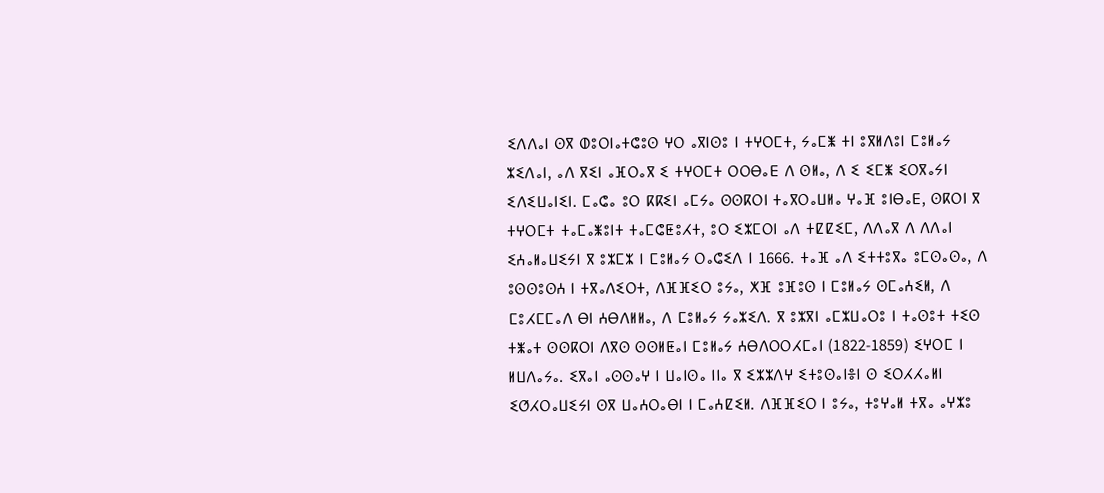ⵉⴷⴷⴰⵏ ⵙⴳ ⵀⵓⵔⵏⴰⵜⵛⵓⵙ ⵖⵔ ⴰⴳⵏⵙⵓ ⵏ ⵜⵖⵔⵎⵜ, ⵢⴰⵎⵥ ⵜⵏ ⵓⴳⵍⴷⵓⵏ ⵎⵓⵍⴰⵢ ⵣⵉⴷⴰⵏ, ⴰⴷ ⴳⵉⵏ ⴰⴼⵔⴰⴳ ⵉ ⵜⵖⵔⵎⵜ ⵔⵔⴱⴰⴹ ⴷ ⵙⵍⴰ, ⴷ ⵉ ⵉⵎⵥ ⵉⵔⴳⴰⵢⵏ ⵉⴷⵉⵡⴰⵏⵉⵏ. ⵎⴰⵛⴰ ⵓⵔ ⴽⴽⵉⵏ ⴰⵎⵢⴰ ⵙⵙⴽⵔⵏ ⵜⴰⴳⵔⴰⵡⵍⴰ ⵖⴰⴼ ⵓⵏⴱⴰⴹ, ⵙⴽⵔⵏ ⴳ ⵜⵖⵔⵎⵜ ⵜⴰⵎⴰⵥⵓⵏⵜ ⵜⴰⵎⵛⵟⵓⵃⵜ, ⵓⵔ ⵉⵣⵎⵔⵏ ⴰⴷ ⵜⵇⵇⵉⵎ, ⴷⴷⴰⴳ ⴷ ⴷⴷⴰⵏ ⵉⵄⴰⵍⴰⵡⵉⵢⵏ ⴳ ⵓⵣⵎⵣ ⵏ ⵎⵓⵍⴰⵢ ⵔⴰⵛⵉⴷ ⵏ 1666. ⵜⴰⴼ ⴰⴷ ⵉⵜⵜⵓⴳⴰ ⵓⵎⵙⴰⵙⴰ, ⴷ ⵓⵙⵙⵓⵙⵄ ⵏ ⵜⴳⴰⴷⵉⵔⵜ, ⴷⴼⴼⵉⵔ ⵓⵢⴰ, ⵅⴼ ⵓⴼⵓⵙ ⵏ ⵎⵓⵍⴰⵢ ⵙⵎⴰⵄⵉⵍ, ⴷ ⵎⵓⵃⵎⵎⴰⴷ ⴱⵏ ⵄⴱⴷⵍⵍⴰ, ⴷ ⵎⵓⵍⴰⵢ ⵢⴰⵣⵉⴷ. ⴳ ⵓⵣⴳⵏ ⴰⵎⵣⵡⴰⵔⵓ ⵏ ⵜⴰⵙⵓⵜ ⵜⵉⵙ ⵜⵥⴰⵜ ⵙⵙⴽⵔⵏ ⴷⴳⵙ ⵙⵙⵍⵟⴰⵏ ⵎⵓⵍⴰⵢ ⵄⴱⴷⵔⵔⵃⵎⴰⵏ (1822-1859) ⵉⵖⵔⵎ ⵏ ⵍⵡⴷⴰⵢⴰ. ⵉⴳⴰⵏ ⴰⵙⵙⴰⵖ ⵏ ⵡⴰⵏⵙⴰ ⵏⵏⴰ ⴳ ⵉⵣⵣⴷⵖ ⵉⵜⵓⵙⴰⵏⴻⵏ ⵙ ⵉⵔⵃⵃⴰⵍⵏ ⵉⵚⵃⵔⴰⵡⵉⵢⵏ ⵙⴳ ⵡⴰⵄⵔⴰⴱⵏ ⵏ ⵎⴰⵄⵇⵉⵍ. ⴷⴼⴼⵉⵔ ⵏ ⵓⵢⴰ, ⵜⵓⵖⴰⵍ ⵜⴳⴰ ⴰⵖⵣⵓ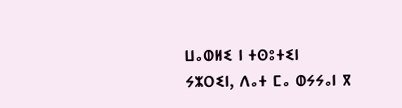ⵡⴰⵀⵍⵉ ⵏ ⵜⵙⵓⵜⵉⵏ ⵢⵣⵔⵉⵏ, ⴷⴰⵜ ⵎⴰ ⵀⵢⵢⴰⵏ ⴳ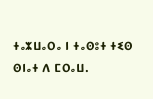ⵜⴰⵣⵡⴰⵔⴰ ⵏ ⵜⴰⵙⵓⵜ ⵜⵉⵙ ⵙⵏⴰⵜ ⴷ ⵎⵔⴰⵡ.